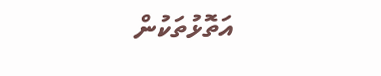އަތޮޅުތަކުން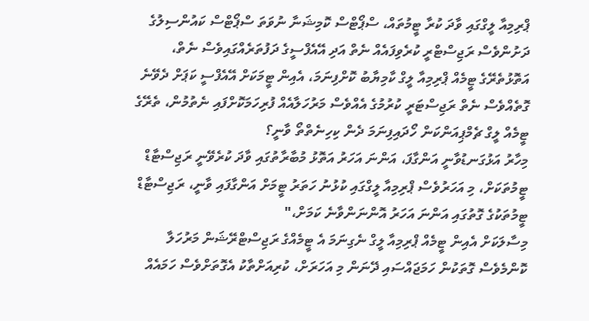ޕްރިމިއާ ލީގްގައި ވާދަ ކުރާ ޓީމުތައް، ސްޕޯޓްސް ކޮމިޝަނާ ނުވަތަ ސްޕޯޓްސް ކައުންސިލުގެ ދަށުންވެސް ރަޖިސްޓްރީ ކުރެވިފައެއް ނެތް އަދި އޭއެފްސީގެ ދަފުތަރެއްގައިވެސް ނެތް، އަތޮޅުތެރޭގެ ޓީމެއް ޕްރިމިއާ ލީގް ކާމިޔާބު ކޮށްފިނަމަ، އެއިން ޓީމަކަށް އޭއެފްސީ ކަޕަށް ދެވޭނެ ގޮތެއްވެސް ނެތް ރަޖިސްޓަރީ ކުރުމުގެ އެއްވެސް މަރުހަލާއެއް ފުރިހަމަކޮށްފައި ނެތުމުން، ތެރޭގެ ޓީމެއް ލީގް ޗެމްޕިއަންކަން ހޯދައިފިނަމަ ދެން ކިހިނެތްތޯ ވާނީ؟
މިހާރު އަޅުގަނޑުވާނީ އަންގާފަ، އަންނަ އަހަރު އަތޮޅު މުބާރާތުގައި ވާދަ ކުރެވޭނީ ރަޖިސްޓާޑް ޓީމުތަކަށް، މި އަހަރުވެސް ޕްރިމިއާ ލީގްގައި ކުޅުނު ހަތަރު ޓީމަށް އަންގާފައި ވާނީ، ރަޖިސްޓާޑް ޓީމުތަކުގެ ގޮތުގައި އަންނަ އަހަރު އޮންނަންވާނެ ކަމަށް،"
މިސާލަކަށް އެއިން ޓީމެއް ޕްރިމިއާ ލީގް ނެގިނަމަ އެ ޓީމެއްގެ ރަޖިސްޓްރޭޝަން މަރުހަލާ ކޮންމެވެސް ގޮތަކުން ހަމަޖައްސައި ދޭނަން މި އަހަރަށް، ކުރިއަށްތާކު އެގޮތަށްވެސް ހަމައެއް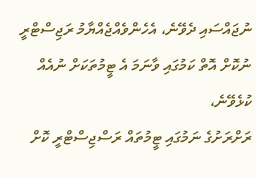ނުޖައްސައި ދެވޭނެ، އެހެންވެއްޖެއްޔާމު ރަޖިސްޓްރީ ނުކޮށް އޮތް ކަމުގައި ވާނަމަ އެ ޓީމުތަކަށް ނުއެއް ކުޅެވޭނެ،
ރަށްރަށުގެ ނަމުގައި ޓީމުތައް ރަސްޖިސްޓްރީ ކޮށް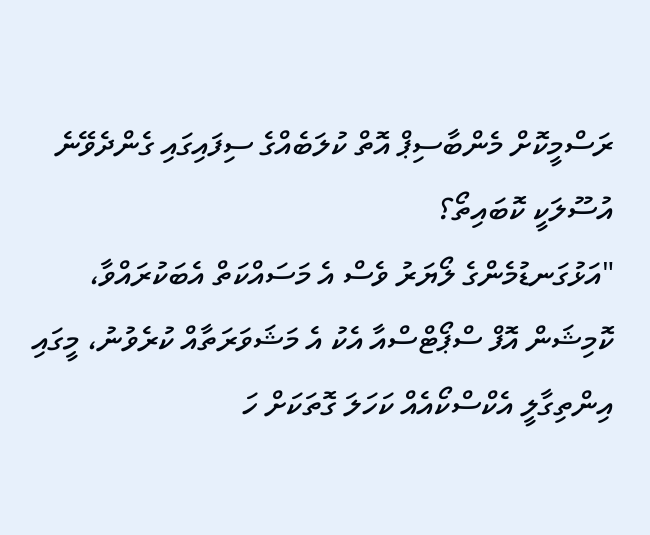ރަސްމީކޮށް މެންބާސިޕް އޮތް ކުލަބެއްގެ ސިފައިގައި ގެންދެވޭނެ އުސޫލަކީ ކޮބައިތޯ؟
"އަޅުގަނޑުމެންގެ ލޯޔަރު ވެސް އެ މަސައްކަތް އެބަކުރައްވާ، ކޮމިޝަން އޮފް ސްޕޯޓްސްއާ އެކު އެ މަޝަވަރަތާއް ކުރެވުނު، މީގައި އިންތިގާލީ އެކްސްކޯއެއް ކަހަލަ ގޮތަކަށް ހަ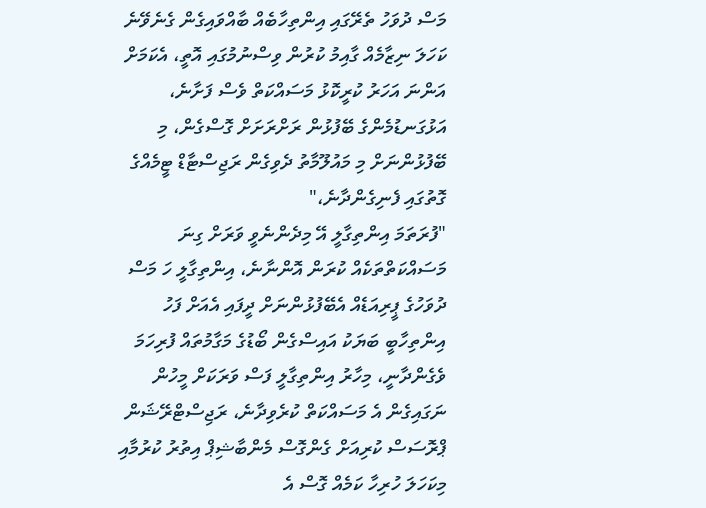މަސް ދުވަހު ތެރޭގައި އިންތިހާބެއް ބާއްވައިގެން ގެނެވޭނެ ކަހަލަ ނިޒާމެއް ގާއިމު ކުރުން ވިސްނުމުގައި އޮތީ، އެކަމަށް އަންނަ އަހަރު ކުރީކޮޅު މަސައްކަތް ވެސް ފަށާނެ، އަޅުގަނޑުމެންގެ ބޭފުޅުން ރަށްރަށަށް ގޮސްގެން، މި ބޭފުޅުންނަށް މި މައުލޫމާތު ދެވިގެން ރަޖިސްޓާޑް ޓީމެއްގެ ގޮތުގައި ފެނިގެންދާނެ،"
"ފުރަތަމަ އިންތިގާލީ އޭ މިދެންނެވީ ވަރަށް ގިނަ މަސައްކަތްތަކެއް ކުރަން އޮންނާނެ، އިންތިގާލީ ހަ މަސް ދުވަހުގެ ޕީރިއަޑެއް އެބޭފުޅުންނަށް ދީފައި އެއަށް ފަހު އިންތިހާބީ ބަޔަކު އައިސްގެން ބޯޑުގެ މަގާމުތައް ފުރިހަމަ ވެގެންދާނީ، މިހާރު އިންތިގާލީ ފަސް ވަރަކަށް މީހުން ނަގައިގެން އެ މަސައްކަތް ކުރެވިދާނެ، ރަޖިސްޓްރޭޝަން ޕްރޮސަސް ކުރިއަށް ގެންގޮސް މެންބާޝިޕް އިތުރު ކުރުމާއި މިކަހަލަ ހުރިހާ ކަމެއް ގޮސް އެ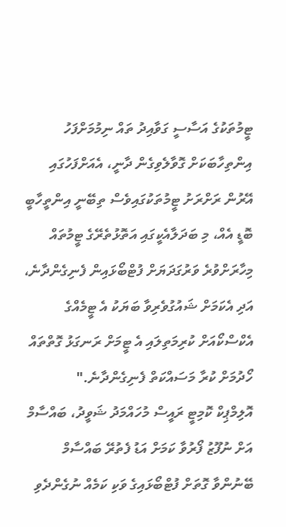ޓީމުތަކުގެ އަސާސީ ގަވާއިދު ތައް ނިމުމަށްފަހު އިންތިހާބަކަށް ގޮވާލެވިގެން ދާނީ، އެއަށްފަހުގައި އޭރުން ރަށްރަށު ޓީމުތަކުގައިވެސް ތިބޭނީ އިންތީހާބީ ބޮޑީ އެއް، މި ބަދަލާއެކީގައި އަތޮޅުތެރޭގެ ޓީމުތައް މިހާރަށްވުރެ ވަރުގަދަޔަށް ފުޓްބޯޅައިން ފެނިގެންދާނެ، އަދި އެކަމަށް ޝައުގުވެރިވާ ބަޔަކު އެ ޓީމެއްގެ އެކްސްކޯއަށް ކުރިމަތިލައި އެ ޓީމަށް ރަނގަޅު ގޮތްތައް ހޯދުމަށް ކުރާ މަސައްކަތް ފެނިގެންދާނެ."
އޮލިމްޕިކް ކޮމިޓީ ރައީސް މުހައްމަދު ޝަވީދު، ބައްސާމް އަށް ނުފޫޒު ފޯރުވާ ކަމަށް އަޑު ފެތުރޭ ބައްސާމް ބޭނުންވާ ގޮތަށް ފުޓްބޯޅައިގެ ވަކި ކަމެއް ނުގެންދެވި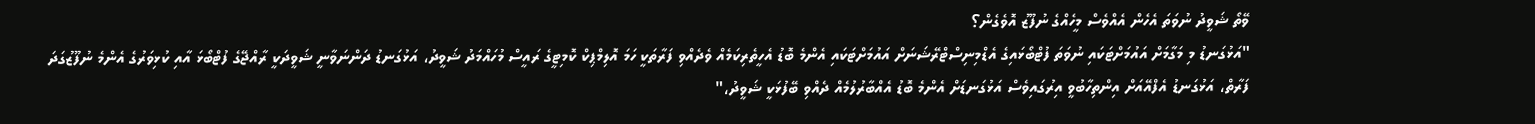ވޭތޯ ޝަވީދު ނުވަތަ އެހެން އެއްވެސް މީހެއްގެ ނުފޫޒު އޮވެގެން؟
"އަޅުގަނޑު މި މަގާމަށް އައުމަށްޓަކައި ނުވަތަ ފުޓްބޯޅައިގެ އެޑްމިނިސްޓްރޭޝަނަށް އައުމަށްޓަކައި އެންމެ ބޮޑު އެހީތެރިކަމެއް ވެދެއްވި ފަރާތަކީ ހަމަ އޮލިމްޕިކް ކޮމިޓީގެ ރައީސް މުހައްމަދު ޝަވީދު، އަޅުގަނޑު ދަންނަވާނީ ޝަވީދަކީ ރާއްޖޭގެ ފުޓްބޯޅަ އާއި ކުޅިވަރުގެ އެންމެ ނުފޫޒުގަދަ ފަރާތް، އަޅުގަނޑު އެފްއޭއަށް އިންތިހާބުވީ އިރުގައިވެސް އަޅުގަނޑަށް އެންމެ ބޮޑު އެއްބާރުލުމެއް ދެއްވި ބޭފުޅަކީ ޝަވީދު،"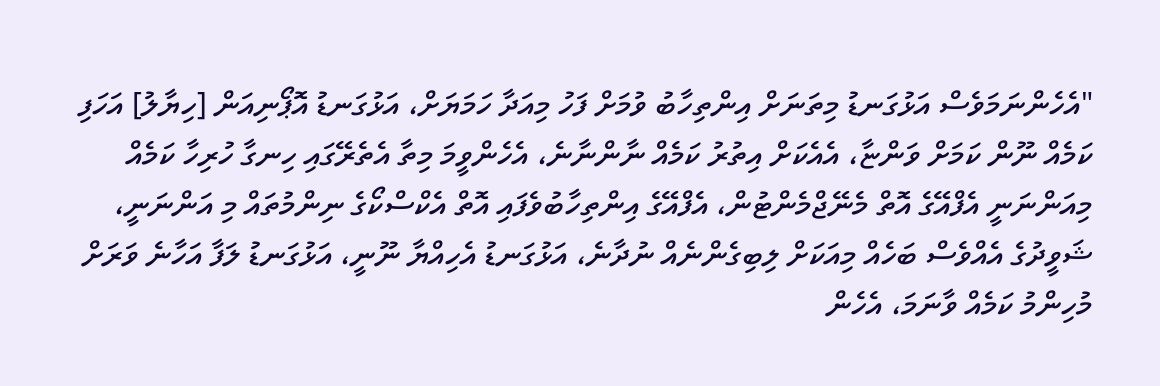"އެހެންނަމަވެސް އަޅުގަނޑު މިތަނަށް އިންތިހާބު ވުމަށް ފަހު މިއަދާ ހަމަޔަށް، އަޅުގަނޑު އޮޕޯނިއަން [ހިޔާލު] އަހަފި ކަމެއް ނޫން ކަމަށް ވަންޏާ، އެއެކަށް އިތުރު ކަމެއް ނާންނާނެ، އެހެންވީމަ މިތާ އެތެރޭގައި ހިނގާ ހުރިހާ ކަމެއް މިއަންނަނީ އެފްއޭގެ އޮތް މެނޭޖްމެންޓުން، އެފްއޭގެ އިންތިހާބުވެފައި އޮތް އެކްސްކޯގެ ނިންމުތައް މި އަންނަނީ، ޝަވީދުގެ އެއްވެސް ބަހެއް މިއަކަށް ލިބިގެންނެއް ނުދާނެ، އަޅުގަނޑު އެހިއްޔާ ނޫނީ، އަޅުގަނޑު ލަފާ އަހާނެ ވަރަށް މުހިންމު ކަމެއް ވާނަމަ، އެހެން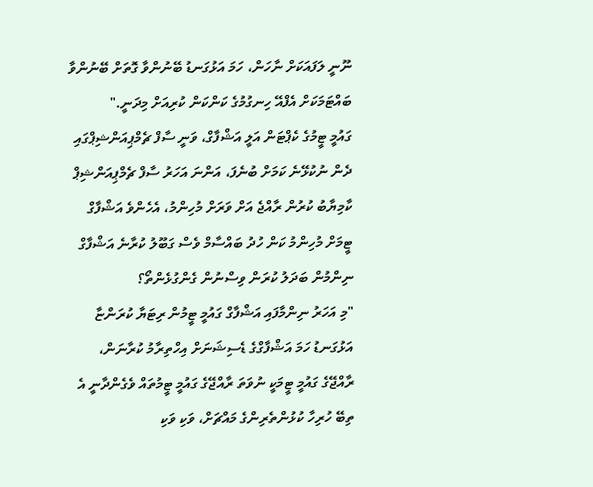ނޫނީ ލަފައަކަށް ނާހަން، ހަމަ އަޅުގަނޑު ބޭނުންވާ ގޮތަށް ބޭނުންވާ ބައްޓަމަކަށް އެފްއޭ ހިނގުމުގެ ކަންކަން ކުރިއަށް މިދަނީ."
ގައުމީ ޓީމުގެ ކެޕްޓަން އަލީ އަޝްފާގް، ވަނީ ސާފް ޗެމްޕިއަންޝިޕްގައި ދެން ނުކުޅޭނެ ކަމަށް ބުނެފަ، އަންނަ އަހަރު ސާފް ޗެމްޕިއަންޝިޕް ކާމިޔާބު ކުރުން ރާއްޖެ އަށް ވަރަށް މުހިންމު، އެހެންވެ އަޝްފާގް ޓީމަށް މުހިންމު ކަން ހުދު ބައްސާމް ވެސް ގަބޫލު ކުރާނެ އަޝްފާގް ނިންމުން ބަދަލު ކުރަން ވިސްނުން ގެންގުޅެންތޯ؟
"މި އަހަރު ނިންމާފައި އަޝްފާގް ގައުމީ ޓީމުން ރިޓަޔާ ކުރަންޏާ އަޅުގަނޑު ހަމަ އަޝްފާގްގެ ޑެސިޝަނަށް އިހްތިރާމު ކުރާނަން، ރާއްޖޭގެ ގައުމީ ޓީމަކީ ނުވަތަ ރާއްޖޭގެ ގައުމީ ޓީމުތައް ވެގެންދާނީ އެ ތިބޭ ހުރިހާ ކުޅުންތެރިންގެ މައްޗަށް، ވަކި ވަކި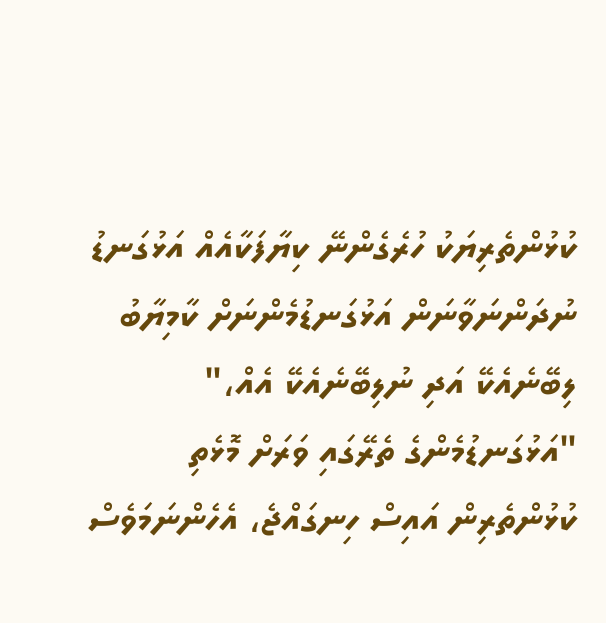ކުޅުންތެރިޔަކު ހުރެގެންނޭ ކިޔާފަކާއެއް އަޅުގަނޑު ނުދަންނަވާނަން އަޅުގަނޑުމެންނަށް ކާމިޔާބު ލިބޭނެއެކޭ އަދި ނުލިބޭނެއެކޭ އެއް،"
"އަޅުގަނޑުމެންގެ ތެރޭގައި ވަރަށް މޮޅެތި ކުޅުންތެރިން އައިސް ހިނގައްޖެ، އެހެންނަމަވެސް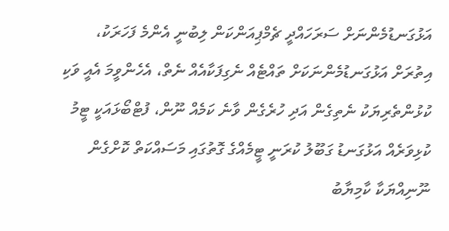އަޅުގަނޑުމެންނަށް ސަރަހައްދީ ޗެމްޕިއަންކަން ލިބުނީ އެންމެ ފަހަރަކު، އިތުރަށް އަޅުގަނޑުމެންނަކަށް ތައްޓެއް ނެގިފަކާއެއް ނެތް، އެހެންވީމަ އެއީ ވަކި ކުޅުންތެރިޔަކު ނެތިގެން އަދި ހުރެގެން ވާނެ ކަމެއް ނޫން، ފުޓްބޯޅައަކީ ޓީމު ކުޅިވަރެއް އަޅުގަނޑު ގަބޫލު ކުރަނީ ޓީމެއްގެ ގޮތުގައި މަސައްކަތް ކޮށްގެން ނޫނިއްޔަކާ ކާމިޔާބު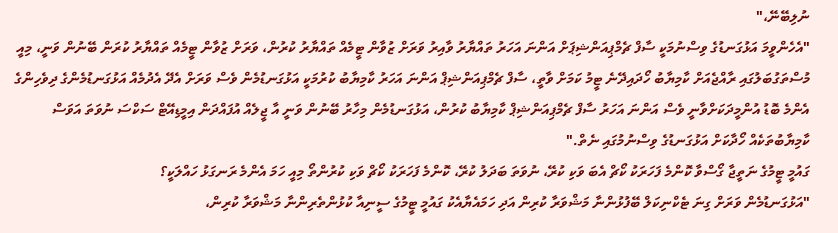ނުލިބޭނޭ،"
"އެހެންވީމަ އަޅުގަނޑުގެ ވިސްނުމަކީ ސާފް ޗެމްޕިއަންޝިޕަށް އަންނަ އަހަރު ތައްޔާރު ވާއިރު ވަރަށް ޒުވާން ޓީމެއް ތައްޔާރު ކުރުން، ވަރަށް ޒުވާން ޓީމެއް ތައްޔާރު ކުރަން ބޭނުން ވަނީ، މިއީ މުސްތަގުބަލުގައި ރާއްޖެއަށް ކާމިޔާބު ހޯދައިދޭނެ ޓީމު ކަމަށް ވާތީ، ސާފް ޗެމްޕިއަންޝިޕް އަންނަ އަހަރު ކާމިޔާބު ކުރުމަކީ އަޅުގަނޑުމެން ވެސް ވަރަށް އެދޭ އެދުމެއް އަޅުގަނޑުމެންގެ ދިވެހިންގެ އެންމެ ބޮޑު އުންމީދަކަށްވާނީ ވެސް އަންނަ އަހަރު ސާފް ޗެމްޕިއަންޝިޕް ކާމިޔާބު ކުރުން، އަޅުގަނޑުމެން މިހާރު ބޭނުން ވަނީ އާ ޖީލެއް އުފައްދަން އިމީޑިއޭޓް ސަކްސަ ނުވަތަ އަވަސް ކާމިޔާބުތަކެއް ހޯދާކަށް އަޅުގަނޑުގެ ވިސްނުމުގައި ނެތް."
ގައުމީ ޓީމުގެ ނަތީޖާ ގޯސްވާ ކޮންމެ ފަހަރަކު ކޯޗް އެބަ ވަކި ކުރޭ، ނުވަތަ ބަދަލު ކުރޭ، ކޮންމެ ފަހަރަކު ކޯޗް ވަކި ކުރުންތޯ މިއީ ހަމަ އެންމެ ރަނގަޅު ހައްލަކީ؟
"އަޅުގަނޑުމެން ވަރަށް ގިނަ ޓެކްނިކަލް ބޭފުޅުންނާ މަޝްވަރާ ކުރިން އަދި ހަމައެޔާއެކު ގައުމީ ޓީމުގެ ސީނިއާ ކުޅުންތެރިންނާ މަޝްވަރާ ކުރިން،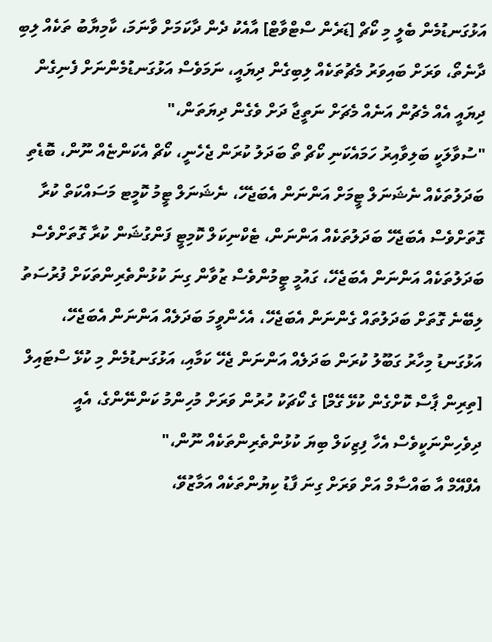އަޅުގަނޑުމެން ބެލީ މި ކޯޗް [ޑަރެން ސްޓްވާޓް] އާއެކު ދެން ދާކަމަށް ވާނަމަ، ކާމިޔާބު ތަކެއް ލިބި ދާނެތޯ، ވަރަށް ބައިވަރު މެޗުތަކެއް ލިބިގެން ދިޔައީ، ނަމަވެސް އަޅުގަނޑުމެންނަށް ފެނިގެން ދިޔައީ އެއް މެޗުން އަނެއް މެޗަށް ނަތީޖާ ދަށް ވެގެން ދިޔަތަން،"
"ސުވާލަކީ ބަލިވާއިރު ހަމައެކަނި ކޯޗް ތޯ ބަދަލު ކުރަން ޖެހެނީ، ކޯޗް އެކަންޏެއް ނޫން، ބޮޑެތި ބަދަލުތަކެއް ނެޝަނަލް ޓީމަށް އަންނަން އެބަޖެހޭ، ނެޝަނަލް ޓީމު ކޮމީޓ މަސައްކަތް ކުރާ ގޮތަށްވެސް އެބަޖެހޭ ބަދަލުތަކެއް އަންނަން، ޓެކްނިކަލް ކޮމިޓީ ފަންގުޝަން ކުރާ ގޮތަށްވެސް ބަދަލުތަކެއް އަންނަން އެބަޖެހޭ، ގައުމީ ޓީމުންވެސް ޒުވާން ގިނަ ކުޅުންތެރިންތަކަށް ފުރުސަތު ލިބޭނެ ގޮތަށް ބަދަލުތައް ގެންނަން އެބަޖެހޭ، އެހެންވީމަ ބަދަލެއް އަންނަން އެބަޖެހޭ، އަޅުގަނޑު މިހާރު ގަބޫލު ކުރަން ބަދަލެއް އަންނަން ޖެހޭ ކަމާއި، އަޅުގަނޑުމެން މި ކުޅޭ ސްޓައިލް [ތިރިން ޕާސް ކޮށްގެން ކުޅޭ ގޭމް] ގެ ކޯޗަކު ހުރުން ވަރަށް މުހިންމު ކަންނޭންގެ، އެއީ ދިވެހިންނަކީވެސް އެހާ ފިޒިކަލް ބިޔަ ކުޅުންތެރިންތަކެއް ނޫން،"
އެފްއޭމް އާ ބައްސާމް އަށް ވަރަށް ގިނަ ފާޑު ކިޔުންތަކެއް އަމާޒުވޭ،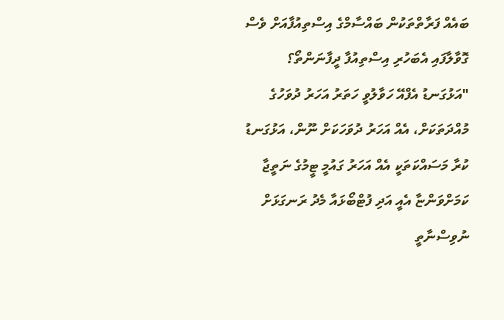ބައެއް ފަރާތްތަކުން ބައްސާމްގެ އިސްތިއުފާއަށް ވެސް ގޮވާލާފައި އެބަހުރި އިސްތިއުފާ ދީފާނަންތޯ؟
"އަޅުގަނޑު އެފްއޭ ހަވާލުވީ ހަތަރު އަހަރު ދުވަހުގެ މުއްދަތަކަށް، އެއް އަހަރު ދުވަހަކަށް ނޫން، އަޅުގަނޑު ކުރާ މަސައްކަތަކީ އެއް އަހަރު ގައުމީ ޓީމުގެ ނަތީޖާ ކަމަށްވަންޏާ އެއީ އަދި ފުޓްބޯޅައާ މެދު ރަނގަޅަށް ނުވިސްނާތީ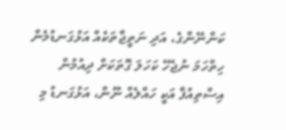ކަންނޭންގެ، އަދި ނަތީޖާތަކެއް އަޅުގަނޑުމެން ހިތްހަމަ ނުޖެހޭ ކަހަލަ ގޮތަކަށް ދިއުމުން އިސްތިއުފާ އަކީ ހައްލެއް ނޫން، އަޅުގަނޑު މި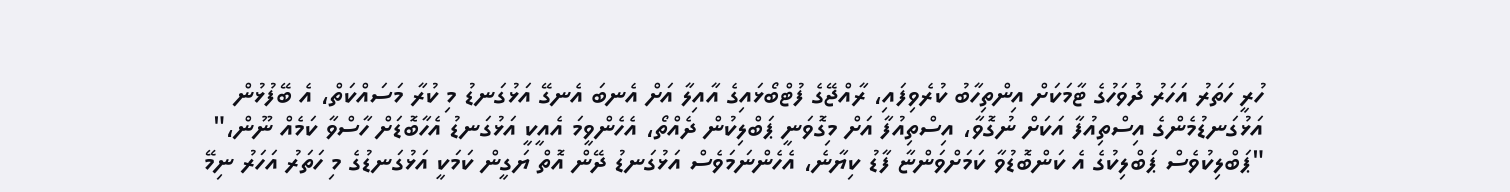ހުރީ ހަތަރު އަހަރު ދުވަހުގެ ޓާމަކަށް އިންތިހާބު ކުރެވިފައި، ރާއްޖޭގެ ފުޓްބޯޅައިގެ އާއިލާ އަށް އެނބަ އެނގޭ އަޅުގަނޑު މި ކުރާ މަސައްކަތް، އެ ބޭފުޅުން އަޅުގަނޑުމެންގެ އިސްތިއުފާ އަކަށް ނުގޮވާ، އިސްތިއުފާ އަށް މިގޮވަނީ ޕަބްލިކުން ދެއްތޯ، އެހެންވީމަ އެއީކީ އަޅުގަނޑު އެހާބޮޑަށް ހާސްވާ ކަމެއް ނޫން،"
"ޕަބްލިކުވެސް ޕަބްލިކުގެ އެ ކަންބޮޑުވާ ކަމަށްވަންޏާ ފާޑު ކިޔާނެ، އެހެންނަމަވެސް އަޅުގަނޑު ދޭން އޮތް ޔަގީން ކަމަކީ އަޅުގަނޑުގެ މި ހަތަރު އަހަރު ނިމޭ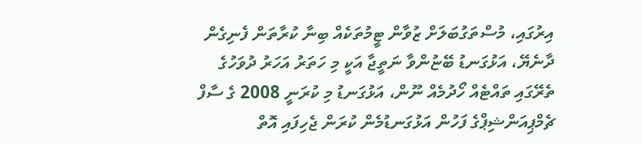އިރުގައި، މުސްތަގުބަލަށް ޒުވާން ޓީމުތަކެއް ބިނާ ކުރާތަން ފެނިގެން ދާނެޔޭ، އަޅުގަނޑު ބޭޏުންވާ ނަތީޖާ އަކީ މި ހަތަރު އަހަރު ދުވަހުގެ ތެރޭގައި ތައްޓެއް ހޯދުމެއް ނޫން، އަޅުގަނޑު މި ކުރަނީ 2008 ގެ ސާފް ޗެމްޕިއަންޝިޕްގެ ފަހުން އަޅުގަނޑުމެން ކުރަން ޖެހިފައި އޮތް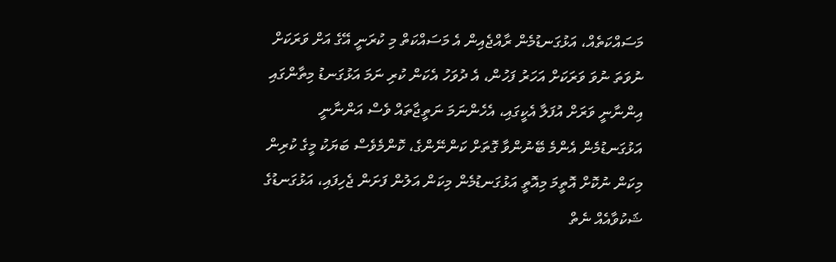މަސައްކަތެއް، އަޅުގަނޑުމެން ރާއްޖެއިން އެ މަސައްކަތް މި ކުރަނީ އޭގެ އަށް ވަރަކަށް ނުވަތަ ނުވަ ވަރަކަށް އަހަރު ފަހުން، އެ ދުވަހު އެކަން ކުރި ނަމަ އަޅުގަނޑު މިތާންގައި އިންނާނީ ވަރަށް އުފަލާ އެކީގައި، އެހެންނަމަ ނަތީޖާތައް ވެސް އަންނާނީ އަޅުގަނޑުމެން އެންމެ ބޭނުންވާ ގޮތަށް ކަންނޭންގެ، ކޮންމެވެސް ބަޔަކު މީގެ ކުރިން މިކަން ނުކޮށް އޮތީމަ މިއޮތީ އަޅުގަނޑުމެން މިކަން އަލުން ފަށަން ޖެހިފައި، އަޅުގަނޑުގެ ޝަކުވާއެއް ނެތް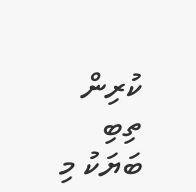ކުރިން ތިބި ބަޔަކު މި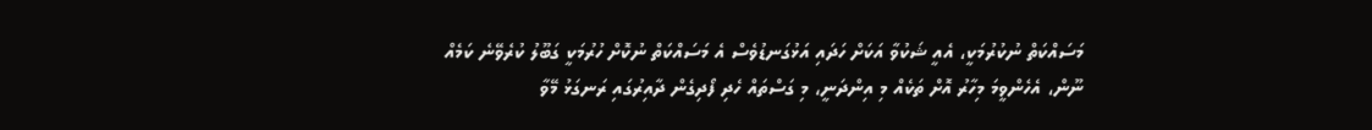މަސައްކަތް ނުކުރުމަކީ، އެއީ ޝަކުވާ އަކަށް ހަދައި އަޅުގަނޑުވެސް އެ މަސައްކަތް ނުކޮށް ހުރުމަކީ ގަބޫލު ކުރެވޭނެ ކަމެއް ނޫން، އެހެންވީމަ މިހާރު އޮށް ތަކެއް މި އިންދަނީ، މި ގަސްތައް ހެދި ފޯދިގެން ދާއިރުގައި ރަނގަޅު މޭވާ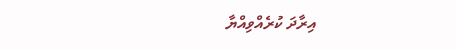އިރާދަ ކުރެއްވިއްޔާ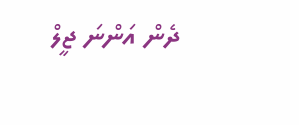ދެން އަންނަ ޖީލް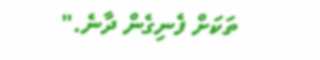ތަކަށް ފެނިގެން ދާނެ."